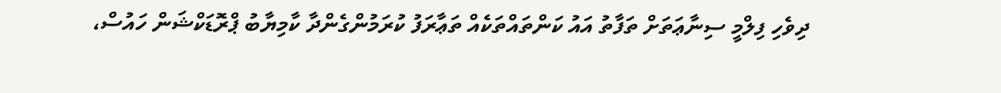ދިވެހި ފިލްމީ ސިނާޢަތަށް ތަފާތު އައު ކަންތައްތަކެއް ތަޢާރަފު ކުރަމުންގެންދާ ކާމިޔާބު ޕްރޮޑަކްޝަން ހައުސް،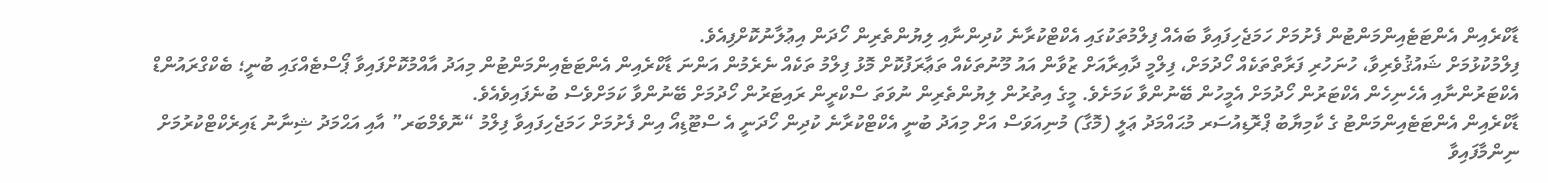ޑާކްރެއިން އެންޓަޓެއިންމަންޓުން ފެށުމަށް ހަމަޖެހިފައިވާ ބައެއް ފިލްމުތަކުގައި އެކްޓްކުރާނެ ކުދިންނާއި ލިޔުންތެރިން ހޯދަން އިޢުލާނުކޮށްފިއެވެ.
ފިލްމުކުޅުމަށް ޝައުޤުވެރިވާ، ހުނަހުރި ފަރާތްތަކެއް ހޯދުމަށް، ފިލްމީ ދާއިރާއަށް ޒުވާން އައު މޫނުތަކެއް ތަޢާރަފުކޮށް މޮޅު ފިލްމު ތަކެއް ނެރެމުން އަންނަ ޑާކްރެއިން އެންޓަޓެއިންމަންޓުން މިއަދު އާއްމުކޮށްފައިވާ ޕޯސްޓެއްގައި ބުނީ؛ ބެކްގްރައުންޑް އެކްޓަރުންނާއި އެހެނިހެން އެކްޓަރުން ހޯދުމަށް އެމީހުން ބޭނުންވާ ކަމަށެވެ. މީގެ އިތުރުން ލިޔުންތެރިން ނުވަތަ ސްކްރީން ރައިޓަރުން ހޯދުމަށް ބޭނުންވާ ކަމަށްވެސް ބުނެފައިވެއެވެ.
ޑާކްރެއިން އެންޓަޓެއިންމަންޓު ގެ ކާމިޔާބު ޕްރޮޑިއުސަރ މުޙައްމަދު ޢަލީ (މޮގާ) މުނިއަވަސް އަށް މިއަދު ބުނީ އެކްޓްކުރާނެ ކުދިން ހޯދަނީ އެ ސްޓޫޑިއޯ އިން ފެށުމަށް ހަމަޖެހިފައިވާ ފިލްމު “ނޮވެމްބަރ” އާއި އަޙްމަދު ޝިނާނު ޑައިރެކްޓްކުރުމަށް ނިންމާފައިވާ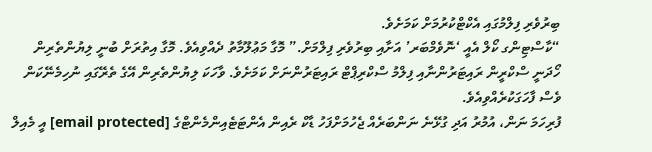ބިރުވެރި ފިލްމުގައި އެކްޓްކުރުމަށް ކަމަށެވެ.
“ކާސްޓިންގ ކޯލް އެއީ ‘ނޮވެމްބަރ’ އަށާއި ބިރުވެރި ފިލްމަށް.” މޮގާ މަޢުލޫމާތު ދެއްވިއެވެ. މޮގާ އިތުރަށް ބުނީ ލިޔުންތެރިން ހޯދަނީ ސްކްރީން ރައިޓަރުންނާއި ފިލްމު ސްކްރިޕްޓް ރައިޓަރުންނަށް ކަމަށެވެ. ވާހަކަ ލިޔުންތެރިން އޭގެ ތެރޭގައި ނުހިމެނޭކަން ވެސް ފާހަގަކުރެއްވިއެވެ.
ފުރިހަމަ ނަން، އުމުރު އަދި ގުޅޭނެ ނަންބަރެއް ޖެހުމަށްފަހު ޑާކް ރެއިން އެންޓަޓެއިންމެންޓްގެ [email protected] އީ މެއިލް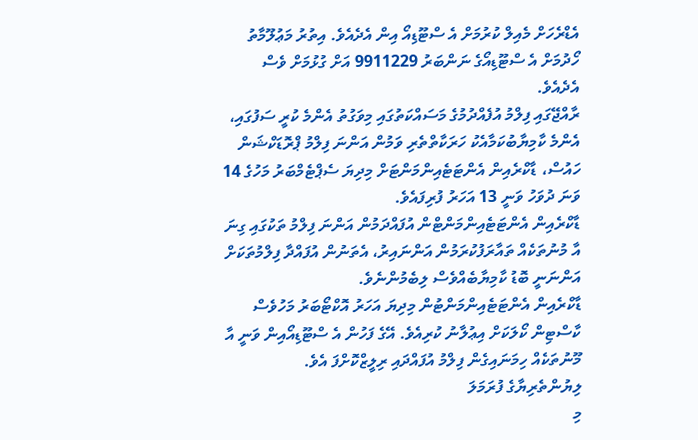އެޑްރެހަށް މެއިލް ކުރުމަށް އެ ސްޓޫޑިއޯ އިން އެދެއެވެ. އިތުރު މަޢުލޫމާތު ހޯދުމަށް އެ ސްޓޫޑިއޯގެ ނަންބަރު 9911229 އަށް ގުޅުމަށް ވެސް އެދެއެވެ.
ރާއްޖޭގައި ފިލްމު އުފެއްދުމުގެ މަސައްކަތުގައި މިވަގުތު އެންމެ ކުރީ ސަފުގައި، އެންމެ ކާމިޔާބުކަމާއެކު ހަރަކާތްތެރި ވަމުން އަންނަ ފިލްމު ޕްރޮޑަކްޝަން ހައުސް، ޑާކްރެއިން އެންޓަޓެއިންމަންޓަށް މިދިޔަ ސެޕްޓެމްބަރު މަހުގެ 14 ވަނަ ދުވަހު ވަނީ 13 އަހަރު ފުރިފައެވެ.
ޑާކްރެއިން އެންޓަޓެއިންމަންޓްން އުފައްދަމުން އަންނަ ފިލްމު ތަކުގައި ގިނަ އާ މުނުތަކެއް ތައާރަފުކުރަމުން އަންނައިރު، އެތަނުން އުފައްދާ ފިލްމުތަކަށް އަންނަނީ ބޮޑު ކާމިޔާބެއްވެސް ލިބެމުންނެވެ.
ޑާކްރެއިން އެންޓަޓެއިންމަންޓުން މިދިޔަ އަހަރު އޮކްޓޯބަރު މަހުވެސް ކާސްޓިން ކޯލަކަށް އިޢުލާނު ކުރިއެވެ. އޭގެ ފަހުން އެ ސްޓޫޑިއޯއިން ވަނީ އާ މޫނުތަކެއް ހިމަނައިގެން ފިލްމު އުފައްދައި ރިލީޒްކޮށްފަ އެވެ.
ލިޔުންތެރިޔާގެ ފުރަމަލަ
މި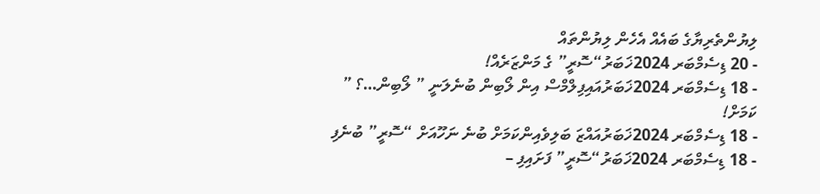ލިޔުންތެރިޔާގެ ބައެއް އެހެން ލިޔުންތައް
- 20 ޑިސެމްބަރ 2024ޚަބަރު“ސޮރީ” ގެ މަންޒަރެއް!
- 18 ޑިސެމްބަރ 2024ޚަބަރުއައިފިލްމްސް އިން ލޯބިން ބުނެލަނީ ” ލޯބިން…؟ ” ކަމަށް!
- 18 ޑިސެމްބަރ 2024ޚަބަރުއައްޒަ ބަލިވެއިންކަމަށް ބުނެ ނަހޫއަށް “ސޮރީ” ބުނެފި
- 18 ޑިސެމްބަރ 2024ޚަބަރު“ސޮރީ” ފަށައިފި –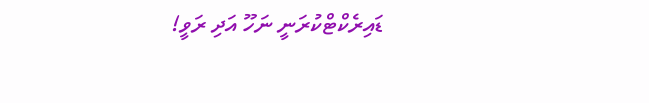ޑައިރެކްޓްކުރަނީ ނަހޫ އަދި ރަވީ!